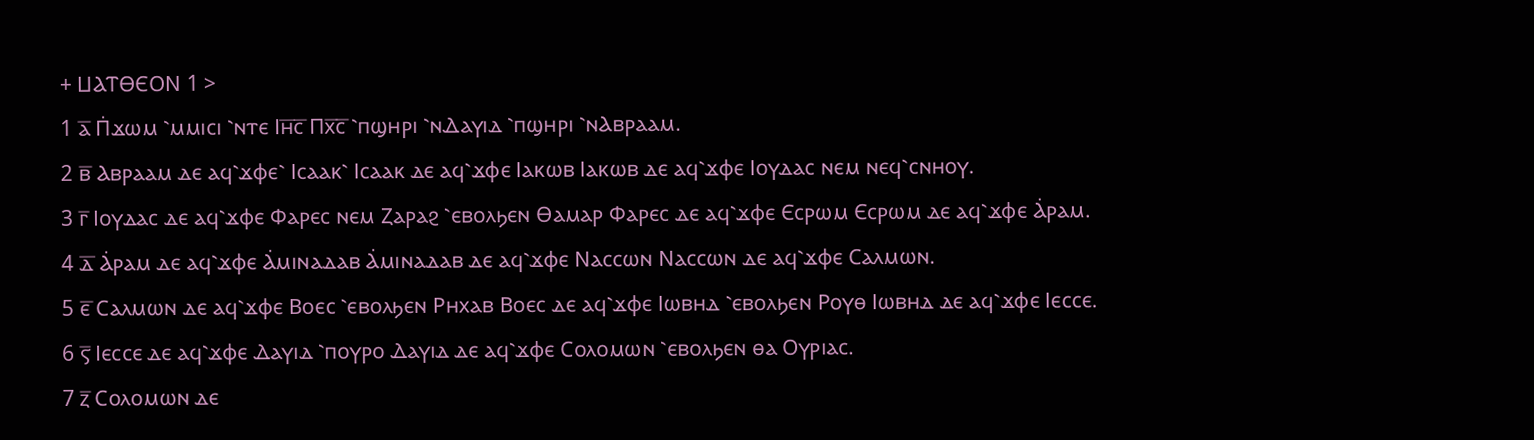+ ⳘⲀⲦⲐⲈⲞⲚ 1 >
1 ⲁ̅ Ⲡ̇ϫⲱⲙ ⳿ⲙⲙⲓⲥⲓ ⳿ⲛⲧⲉ Ⲓⲏ̅ⲥ̅ Ⲡⲭ̅ⲥ̅ ⳿ⲡϣⲏⲣⲓ ⳿ⲛⲆⲁⲩⲓⲇ ⳿ⲡϣⲏⲣⲓ ⳿ⲛⲀⲃⲣⲁⲁⲙ.
2 ⲃ̅ Ⲁⲃⲣⲁⲁⲙ ⲇⲉ ⲁϥ⳿ϫⲫⲉ⳿ Ⲓⲥⲁⲁⲕ⳿ Ⲓⲥⲁⲁⲕ ⲇⲉ ⲁϥ⳿ϫⲫⲉ Ⲓⲁⲕⲱⲃ Ⲓⲁⲕⲱⲃ ⲇⲉ ⲁϥ⳿ϫⲫⲉ Ⲓⲟⲩⲇⲁⲥ ⲛⲉⲙ ⲛⲉϥ⳿ⲥⲛⲏⲟⲩ.
3 ⲅ̅ Ⲓⲟⲩⲇⲁⲥ ⲇⲉ ⲁϥ⳿ϫⲫⲉ Ⲫⲁⲣⲉⲥ ⲛⲉⲙ Ⲍⲁⲣⲁϩ ⳿ⲉⲃⲟⲗϧⲉⲛ Ⲑⲁⲙⲁⲣ Ⲫⲁⲣⲉⲥ ⲇⲉ ⲁϥ⳿ϫⲫⲉ Ⲉⲥⲣⲱⲙ Ⲉⲥⲣⲱⲙ ⲇⲉ ⲁϥ⳿ϫⲫⲉ Ⲁ̇ⲣⲁⲙ.
4 ⲇ̅ Ⲁ̇ⲣⲁⲙ ⲇⲉ ⲁϥ⳿ϫⲫⲉ Ⲁ̇ⲙⲓⲛⲁⲇⲁⲃ Ⲁ̇ⲙⲓⲛⲁⲇⲁⲃ ⲇⲉ ⲁϥ⳿ϫⲫⲉ Ⲛⲁⲥⲥⲱⲛ Ⲛⲁⲥⲥⲱⲛ ⲇⲉ ⲁϥ⳿ϫⲫⲉ Ⲥⲁⲗⲙⲱⲛ.
5 ⲉ̅ Ⲥⲁⲗⲙⲱⲛ ⲇⲉ ⲁϥ⳿ϫⲫⲉ Ⲃⲟⲉⲥ ⳿ⲉⲃⲟⲗϧⲉⲛ Ⲣⲏⲭⲁⲃ Ⲃⲟⲉⲥ ⲇⲉ ⲁϥ⳿ϫⲫⲉ Ⲓⲱⲃⲏⲇ ⳿ⲉⲃⲟⲗϧⲉⲛ Ⲣⲟⲩⲑ Ⲓⲱⲃⲏⲇ ⲇⲉ ⲁϥ⳿ϫⲫⲉ Ⲓⲉⲥⲥⲉ.
6 ⲋ̅ Ⲓⲉⲥⲥⲉ ⲇⲉ ⲁϥ⳿ϫⲫⲉ Ⲇⲁⲩⲓⲇ ⳿ⲡⲟⲩⲣⲟ Ⲇⲁⲩⲓⲇ ⲇⲉ ⲁϥ⳿ϫⲫⲉ Ⲥⲟⲗⲟⲙⲱⲛ ⳿ⲉⲃⲟⲗϧⲉⲛ ⲑⲁ Ⲟⲩⲣⲓⲁⲥ.
7 ⲍ̅ Ⲥⲟⲗⲟⲙⲱⲛ ⲇⲉ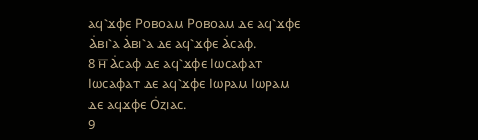ⲁϥ⳿ϫⲫⲉ Ⲣⲟⲃⲟⲁⲙ Ⲣⲟⲃⲟⲁⲙ ⲇⲉ ⲁϥ⳿ϫⲫⲉ Ⲁ̇ⲃⲓ⳿ⲁ Ⲁ̇ⲃⲓ⳿ⲁ ⲇⲉ ⲁϥ⳿ϫⲫⲉ Ⲁ̇ⲥⲁⲫ.
8 ⲏ̅ Ⲁ̇ⲥⲁⲫ ⲇⲉ ⲁϥ⳿ϫⲫⲉ Ⲓⲱⲥⲁⲫⲁⲧ Ⲓⲱⲥⲁⲫⲁⲧ ⲇⲉ ⲁϥ⳿ϫⲫⲉ Ⲓⲱⲣⲁⲙ Ⲓⲱⲣⲁⲙ ⲇⲉ ⲁϥϫⲫⲉ Ⲟ̇ⲍⲓⲁⲥ.
9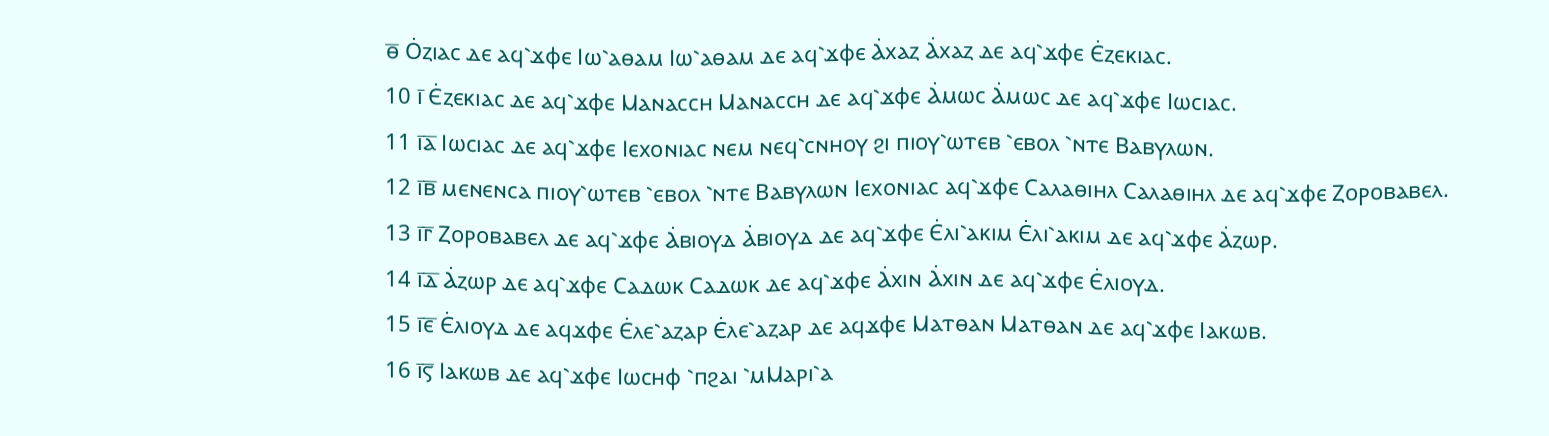ⲑ̅ Ⲟ̇ⲍⲓⲁⲥ ⲇⲉ ⲁϥ⳿ϫⲫⲉ Ⲓⲱ⳿ⲁⲑⲁⲙ Ⲓⲱ⳿ⲁⲑⲁⲙ ⲇⲉ ⲁϥ⳿ϫⲫⲉ Ⲁ̇ⲭⲁⲍ Ⲁ̇ⲭⲁⲍ ⲇⲉ ⲁϥ⳿ϫⲫⲉ Ⲉ̇ⲍⲉⲕⲓⲁⲥ.
10 ⲓ̅ Ⲉ̇ⲍⲉⲕⲓⲁⲥ ⲇⲉ ⲁϥ⳿ϫⲫⲉ Ⲙⲁⲛⲁⲥⲥⲏ Ⲙⲁⲛⲁⲥⲥⲏ ⲇⲉ ⲁϥ⳿ϫⲫⲉ Ⲁ̇ⲙⲱⲥ Ⲁ̇ⲙⲱⲥ ⲇⲉ ⲁϥ⳿ϫⲫⲉ Ⲓⲱⲥⲓⲁⲥ.
11 ⲓ̅ⲁ̅ Ⲓⲱⲥⲓⲁⲥ ⲇⲉ ⲁϥ⳿ϫⲫⲉ Ⲓⲉⲭⲟⲛⲓⲁⲥ ⲛⲉⲙ ⲛⲉϥ⳿ⲥⲛⲏⲟⲩ ϩⲓ ⲡⲓⲟⲩ⳿ⲱⲧⲉⲃ ⳿ⲉⲃⲟⲗ ⳿ⲛⲧⲉ Ⲃⲁⲃⲩⲗⲱⲛ.
12 ⲓ̅ⲃ̅ ⲙⲉⲛⲉⲛⲥⲁ ⲡⲓⲟⲩ⳿ⲱⲧⲉⲃ ⳿ⲉⲃⲟⲗ ⳿ⲛⲧⲉ Ⲃⲁⲃⲩⲗⲱⲛ Ⲓⲉⲭⲟⲛⲓⲁⲥ ⲁϥ⳿ϫⲫⲉ Ⲥⲁⲗⲁⲑⲓⲏⲗ Ⲥⲁⲗⲁⲑⲓⲏⲗ ⲇⲉ ⲁϥ⳿ϫⲫⲉ Ⲍⲟⲣⲟⲃⲁⲃⲉⲗ.
13 ⲓ̅ⲅ̅ Ⲍⲟⲣⲟⲃⲁⲃⲉⲗ ⲇⲉ ⲁϥ⳿ϫⲫⲉ Ⲁ̇ⲃⲓⲟⲩⲇ Ⲁ̇ⲃⲓⲟⲩⲇ ⲇⲉ ⲁϥ⳿ϫⲫⲉ Ⲉ̇ⲗⲓ⳿ⲁⲕⲓⲙ Ⲉ̇ⲗⲓ⳿ⲁⲕⲓⲙ ⲇⲉ ⲁϥ⳿ϫⲫⲉ Ⲁ̇ⲍⲱⲣ.
14 ⲓ̅ⲇ̅ Ⲁ̇ⲍⲱⲣ ⲇⲉ ⲁϥ⳿ϫⲫⲉ Ⲥⲁⲇⲱⲕ Ⲥⲁⲇⲱⲕ ⲇⲉ ⲁϥ⳿ϫⲫⲉ Ⲁ̇ⲭⲓⲛ Ⲁ̇ⲭⲓⲛ ⲇⲉ ⲁϥ⳿ϫⲫⲉ Ⲉ̇ⲗⲓⲟⲩⲇ.
15 ⲓ̅ⲉ̅ Ⲉ̇ⲗⲓⲟⲩⲇ ⲇⲉ ⲁϥϫⲫⲉ Ⲉ̇ⲗⲉ⳿ⲁⲍⲁⲣ Ⲉ̇ⲗⲉ⳿ⲁⲍⲁⲣ ⲇⲉ ⲁϥϫⲫⲉ Ⲙⲁⲧⲑⲁⲛ Ⲙⲁⲧⲑⲁⲛ ⲇⲉ ⲁϥ⳿ϫⲫⲉ Ⲓⲁⲕⲱⲃ.
16 ⲓ̅ⲋ̅ Ⲓⲁⲕⲱⲃ ⲇⲉ ⲁϥ⳿ϫⲫⲉ Ⲓⲱⲥⲏⲫ ⳿ⲡϩⲁⲓ ⳿ⲙⲘⲁⲣⲓ⳿ⲁ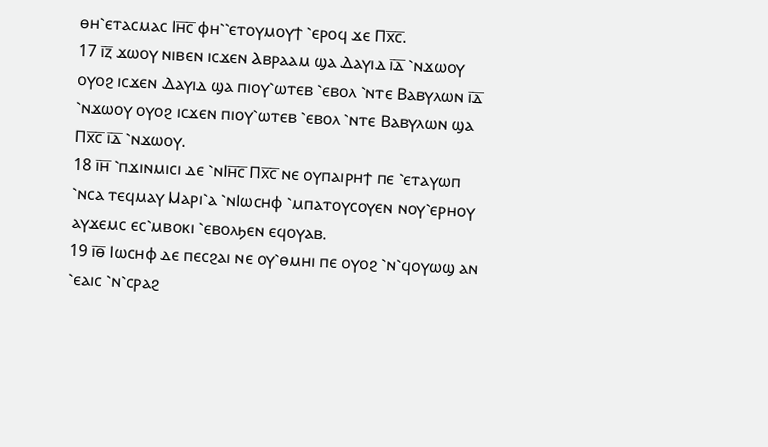ⲑⲏ⳿ⲉⲧⲁⲥⲙⲁⲥ Ⲓⲏ̅ⲥ̅ ⲫⲏ⳿⳿ⲉⲧⲟⲩⲙⲟⲩϯ ⳿ⲉⲣⲟϥ ϫⲉ Ⲡⲭ̅ⲥ̅.
17 ⲓ̅ⲍ̅ ϫⲱⲟⲩ ⲛⲓⲃⲉⲛ ⲓⲥϫⲉⲛ Ⲁⲃⲣⲁⲁⲙ ϣⲁ Ⲇⲁⲩⲓⲇ ⲓ̅ⲇ̅ ⳿ⲛϫⲱⲟⲩ ⲟⲩⲟϩ ⲓⲥϫⲉⲛ Ⲇⲁⲩⲓⲇ ϣⲁ ⲡⲓⲟⲩ⳿ⲱⲧⲉⲃ ⳿ⲉⲃⲟⲗ ⳿ⲛⲧⲉ Ⲃⲁⲃⲩⲗⲱⲛ ⲓ̅ⲇ̅ ⳿ⲛϫⲱⲟⲩ ⲟⲩⲟϩ ⲓⲥϫⲉⲛ ⲡⲓⲟⲩ⳿ⲱⲧⲉⲃ ⳿ⲉⲃⲟⲗ ⳿ⲛⲧⲉ Ⲃⲁⲃⲩⲗⲱⲛ ϣⲁ Ⲡⲭ̅ⲥ̅ ⲓ̅ⲇ̅ ⳿ⲛϫⲱⲟⲩ.
18 ⲓ̅ⲏ̅ ⳿ⲡϫⲓⲛⲙⲓⲥⲓ ⲇⲉ ⳿ⲛⲒⲏ̅ⲥ̅ Ⲡⲭ̅ⲥ̅ ⲛⲉ ⲟⲩⲡⲁⲓⲣⲏϯ ⲡⲉ ⳿ⲉⲧⲁⲩⲱⲡ ⳿ⲛⲥⲁ ⲧⲉϥⲙⲁⲩ Ⲙⲁⲣⲓ⳿ⲁ ⳿ⲛⲒⲱⲥⲏⲫ ⳿ⲙⲡⲁⲧⲟⲩⲥⲟⲩⲉⲛ ⲛⲟⲩ⳿ⲉⲣⲏⲟⲩ ⲁⲩϫⲉⲙⲥ ⲉⲥ⳿ⲙⲃⲟⲕⲓ ⳿ⲉⲃⲟⲗϧⲉⲛ ⲉϥⲟⲩⲁⲃ.
19 ⲓ̅ⲑ̅ Ⲓⲱⲥⲏⲫ ⲇⲉ ⲡⲉⲥϩⲁⲓ ⲛⲉ ⲟⲩ⳿ⲑⲙⲏⲓ ⲡⲉ ⲟⲩⲟϩ ⳿ⲛ⳿ϥⲟⲩⲱϣ ⲁⲛ ⳿ⲉⲁⲓⲥ ⳿ⲛ⳿ⲥⲣⲁϩ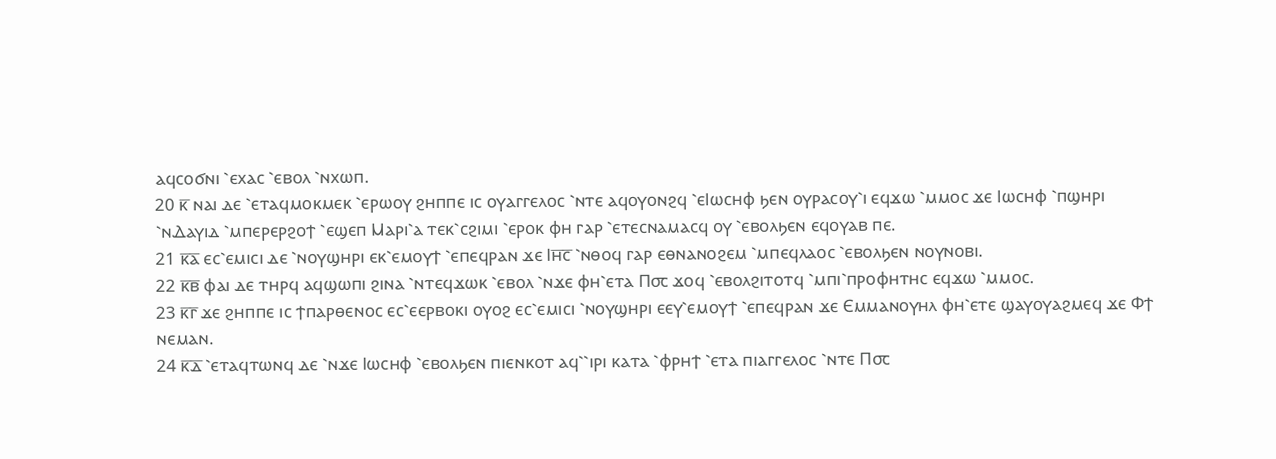ⲁϥⲥⲟϭⲛⲓ ⳿ⲉⲭⲁⲥ ⳿ⲉⲃⲟⲗ ⳿ⲛⲭⲱⲡ.
20 ⲕ̅ ⲛⲁⲓ ⲇⲉ ⳿ⲉⲧⲁϥⲙⲟⲕⲙⲉⲕ ⳿ⲉⲣⲱⲟⲩ ϩⲏⲡⲡⲉ ⲓⲥ ⲟⲩⲁⲅⲅⲉⲗⲟⲥ ⳿ⲛⲧⲉ ⲁϥⲟⲩⲟⲛϩϥ ⳿ⲉⲒⲱⲥⲏⲫ ϧⲉⲛ ⲟⲩⲣⲁⲥⲟⲩ⳿ⲓ ⲉϥϫⲱ ⳿ⲙⲙⲟⲥ ϫⲉ Ⲓⲱⲥⲏⲫ ⳿ⲡϣⲏⲣⲓ ⳿ⲛⲆⲁⲩⲓⲇ ⳿ⲙⲡⲉⲣⲉⲣϩⲟϯ ⳿ⲉϣⲉⲡ Ⲙⲁⲣⲓ⳿ⲁ ⲧⲉⲕ⳿ⲥϩⲓⲙⲓ ⳿ⲉⲣⲟⲕ ⲫⲏ ⲅⲁⲣ ⳿ⲉⲧⲉⲥⲛⲁⲙⲁⲥϥ ⲟⲩ ⳿ⲉⲃⲟⲗϧⲉⲛ ⲉϥⲟⲩⲁⲃ ⲡⲉ.
21 ⲕ̅ⲁ̅ ⲉⲥ⳿ⲉⲙⲓⲥⲓ ⲇⲉ ⳿ⲛⲟⲩϣⲏⲣⲓ ⲉⲕ⳿ⲉⲙⲟⲩϯ ⳿ⲉⲡⲉϥⲣⲁⲛ ϫⲉ Ⲓⲏ̅ⲥ̅ ⳿ⲛⲑⲟϥ ⲅⲁⲣ ⲉⲑⲛⲁⲛⲟϩⲉⲙ ⳿ⲙⲡⲉϥⲗⲁⲟⲥ ⳿ⲉⲃⲟⲗϧⲉⲛ ⲛⲟⲩⲛⲟⲃⲓ.
22 ⲕ̅ⲃ̅ ⲫⲁⲓ ⲇⲉ ⲧⲏⲣϥ ⲁϥϣⲱⲡⲓ ϩⲓⲛⲁ ⳿ⲛⲧⲉϥϫⲱⲕ ⳿ⲉⲃⲟⲗ ⳿ⲛϫⲉ ⲫⲏ⳿ⲉⲧⲁ Ⲡ⳪ ϫⲟϥ ⳿ⲉⲃⲟⲗϩⲓⲧⲟⲧϥ ⳿ⲙⲡⲓ⳿ⲡⲣⲟⲫⲏⲧⲏⲥ ⲉϥϫⲱ ⳿ⲙⲙⲟⲥ.
23 ⲕ̅ⲅ̅ ϫⲉ ϩⲏⲡⲡⲉ ⲓⲥ ϯⲡⲁⲣⲑⲉⲛⲟⲥ ⲉⲥ⳿ⲉⲉⲣⲃⲟⲕⲓ ⲟⲩⲟϩ ⲉⲥ⳿ⲉⲙⲓⲥⲓ ⳿ⲛⲟⲩϣⲏⲣⲓ ⲉⲉⲩ⳿ⲉⲙⲟⲩϯ ⳿ⲉⲡⲉϥⲣⲁⲛ ϫⲉ Ⲉⲙⲙⲁⲛⲟⲩⲏⲗ ⲫⲏ⳿ⲉⲧⲉ ϣⲁⲩⲟⲩⲁϩⲙⲉϥ ϫⲉ Ⲫϯ ⲛⲉⲙⲁⲛ.
24 ⲕ̅ⲇ̅ ⳿ⲉⲧⲁϥⲧⲱⲛϥ ⲇⲉ ⳿ⲛϫⲉ Ⲓⲱⲥⲏⲫ ⳿ⲉⲃⲟⲗϧⲉⲛ ⲡⲓⲉⲛⲕⲟⲧ ⲁϥ⳿⳿ⲓⲣⲓ ⲕⲁⲧⲁ ⳿ⲫⲣⲏϯ ⳿ⲉⲧⲁ ⲡⲓⲁⲅⲅⲉⲗⲟⲥ ⳿ⲛⲧⲉ Ⲡ⳪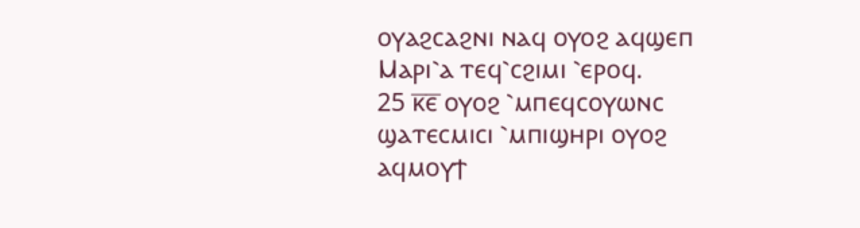ⲟⲩⲁϩⲥⲁϩⲛⲓ ⲛⲁϥ ⲟⲩⲟϩ ⲁϥϣⲉⲡ Ⲙⲁⲣⲓ⳿ⲁ ⲧⲉϥ⳿ⲥϩⲓⲙⲓ ⳿ⲉⲣⲟϥ.
25 ⲕ̅ⲉ̅ ⲟⲩⲟϩ ⳿ⲙⲡⲉϥⲥⲟⲩⲱⲛⲥ ϣⲁⲧⲉⲥⲙⲓⲥⲓ ⳿ⲙⲡⲓϣⲏⲣⲓ ⲟⲩⲟϩ ⲁϥⲙⲟⲩϯ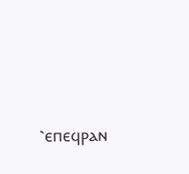⳿ⲉⲡⲉϥⲣⲁⲛ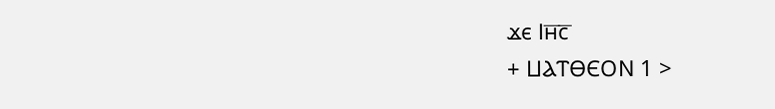ϫⲉ Ⲓⲏ̅ⲥ̅
+ ⳘⲀⲦⲐⲈⲞⲚ 1 >